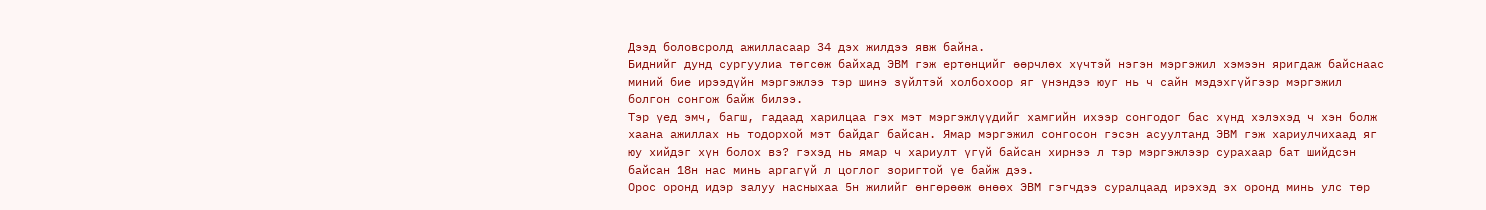Дээд боловсролд ажилласаар 34 дэх жилдээ явж байна.
Биднийг дунд сургуулиа төгсөж байхад ЭВМ гэж ертөнцийг өөрчлөх хүчтэй нэгэн мэргэжил хэмээн яригдаж байснаас миний бие ирээдүйн мэргэжлээ тэр шинэ зүйлтэй холбохоор яг үнэндээ юуг нь ч сайн мэдэхгүйгээр мэргэжил болгон сонгож байж билээ.
Тэр үед эмч, багш, гадаад харилцаа гэх мэт мэргэжлүүдийг хамгийн ихээр сонгодог бас хүнд хэлэхэд ч хэн болж хаана ажиллах нь тодорхой мэт байдаг байсан. Ямар мэргэжил сонгосон гэсэн асуултанд ЭВМ гэж хариулчихаад яг юу хийдэг хүн болох вэ? гэхэд нь ямар ч хариулт үгүй байсан хирнээ л тэр мэргэжлээр сурахаар бат шийдсэн байсан 18н нас минь аргагүй л цоглог зоригтой үе байж дээ.
Орос оронд идэр залуу насныхаа 5н жилийг өнгөрөөж өнөөх ЭВМ гэгчдээ суралцаад ирэхэд эх оронд минь улс төр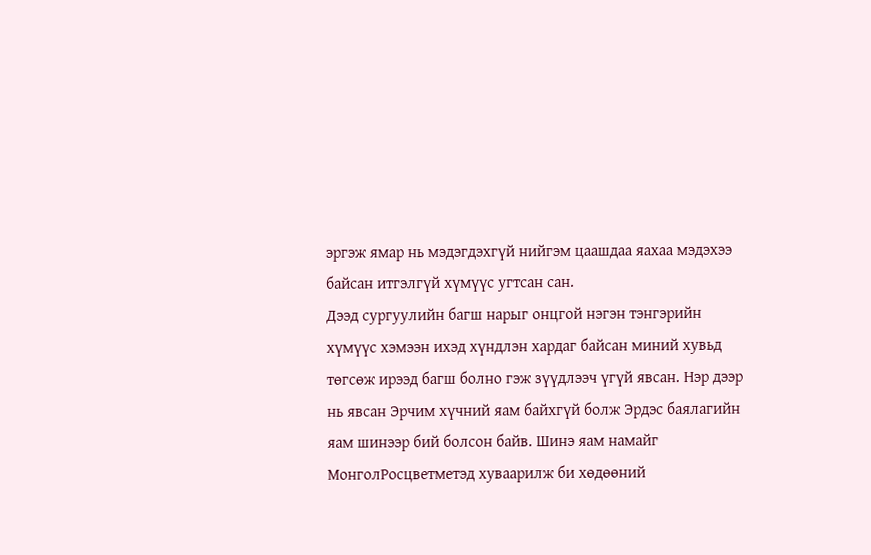эргэж ямар нь мэдэгдэхгүй нийгэм цаашдаа яахаа мэдэхээ байсан итгэлгүй хүмүүс угтсан сан.
Дээд сургуулийн багш нарыг онцгой нэгэн тэнгэрийн хүмүүс хэмээн ихэд хүндлэн хардаг байсан миний хувьд төгсөж ирээд багш болно гэж зүүдлээч үгүй явсан. Нэр дээр нь явсан Эрчим хүчний яам байхгүй болж Эрдэс баялагийн яам шинээр бий болсон байв. Шинэ яам намайг МонголРосцветметэд хуваарилж би хөдөөний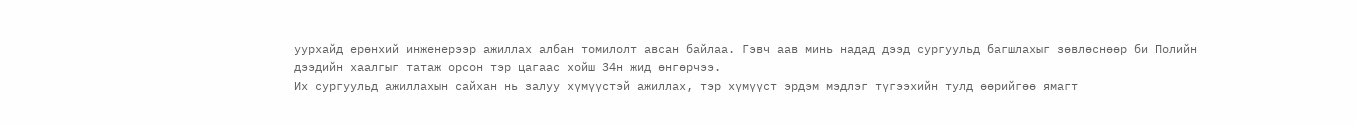уурхайд ерөнхий инженерээр ажиллах албан томилолт авсан байлаа. Гэвч аав минь надад дээд сургуульд багшлахыг зөвлөснөөр би Полийн дээдийн хаалгыг татаж орсон тэр цагаас хойш 34н жид өнгөрчээ.
Их сургуульд ажиллахын сайхан нь залуу хүмүүстэй ажиллах, тэр хүмүүст эрдэм мэдлэг түгээхийн тулд өөрийгөө ямагт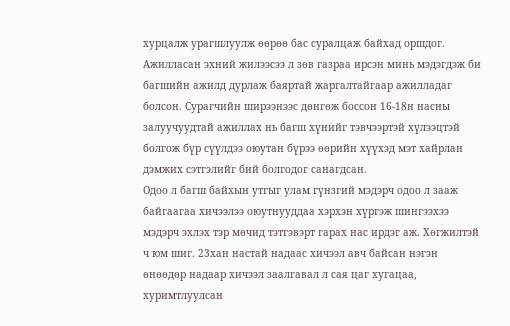хурцалж урагшлуулж өөрөө бас суралцаж байхад оршдог. Ажилласан эхний жилээсээ л зөв газраа ирсэн минь мэдэгдэж би багшийн ажилд дурлаж баяртай жаргалтайгаар ажилладаг болсон. Сурагчийн ширээнээс дөнгөж боссон 16-18н насны залуучуудтай ажиллах нь багш хүнийг тэвчээртэй хүлээцтэй болгож бүр сүүлдээ оюутан бүрээ өөрийн хүүхэд мэт хайрлан дэмжих сэтгэлийг бий болгодог санагдсан.
Одоо л багш байхын утгыг улам гүнзгий мэдэрч одоо л зааж байгаагаа хичээлээ оюутнууддаа хэрхэн хүргэж шингээхээ мэдэрч эхлэх тэр мөчид тэтгэвэрт гарах нас ирдэг аж. Хөгжилтэй ч юм шиг. 23хан настай надаас хичээл авч байсан нэгэн өнөөдөр надаар хичээл заалгавал л сая цаг хугацаа, хуримтлуулсан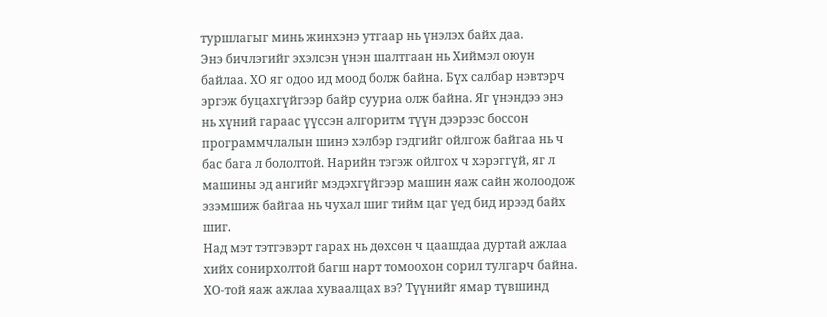туршлагыг минь жинхэнэ утгаар нь үнэлэх байх даа.
Энэ бичлэгийг эхэлсэн үнэн шалтгаан нь Хиймэл оюун байлаа. ХО яг одоо ид моод болж байна. Бүх салбар нэвтэрч эргэж буцахгүйгээр байр сууриа олж байна. Яг үнэндээ энэ нь хүний гараас үүссэн алгоритм түүн дээрээс боссон программчлалын шинэ хэлбэр гэдгийг ойлгож байгаа нь ч бас бага л бололтой. Нарийн тэгэж ойлгох ч хэрэггүй, яг л машины эд ангийг мэдэхгүйгээр машин яаж сайн жолоодож эзэмшиж байгаа нь чухал шиг тийм цаг үед бид ирээд байх шиг.
Над мэт тэтгэвэрт гарах нь дөхсөн ч цаашдаа дуртай ажлаа хийх сонирхолтой багш нарт томоохон сорил тулгарч байна. ХО-той яаж ажлаа хуваалцах вэ? Түүнийг ямар түвшинд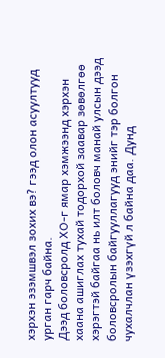хэрхэн эзэмшвэл зохих вэ? гээд олон асуултууд урган гарч байна.
Дээд боловсролд ХО-г ямар хэмжээнд хэрхэн хаана ашиглах тухай тодорхой заавар зөвөлгөө хэрэгтэй байгаа нь илт боловч манай улсын дээд боловсролын байгууллагууд энийг тэр болгон чухалчлан үзэхгүй л байна даа. Дунд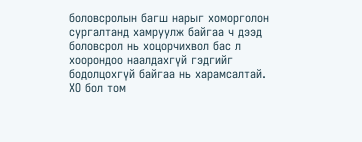боловсролын багш нарыг хоморголон сургалтанд хамруулж байгаа ч дээд боловсрол нь хоцорчихвол бас л хоорондоо наалдахгүй гэдгийг бодолцохгүй байгаа нь харамсалтай.
ХО бол том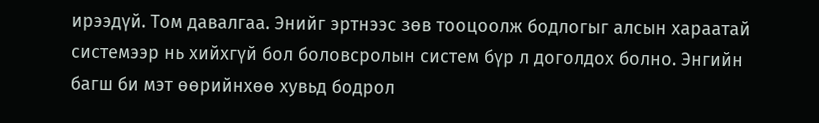ирээдүй. Том давалгаа. Энийг эртнээс зөв тооцоолж бодлогыг алсын хараатай системээр нь хийхгүй бол боловсролын систем бүр л доголдох болно. Энгийн багш би мэт өөрийнхөө хувьд бодрол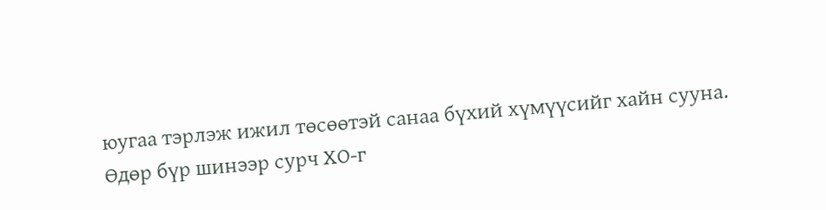юугаа тэрлэж ижил төсөөтэй санаа бүхий хүмүүсийг хайн сууна. Өдөр бүр шинээр сурч ХО-г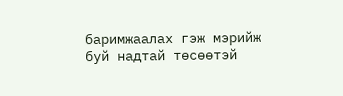баримжаалах гэж мэрийж буй надтай төсөөтэй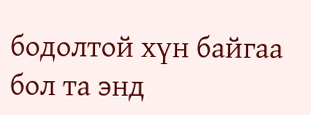бодолтой хүн байгаа бол та энд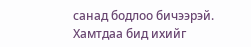санад бодлоо бичээрэй.
Хамтдаа бид ихийг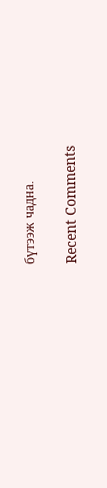бүтээж чадна.

Recent Comments